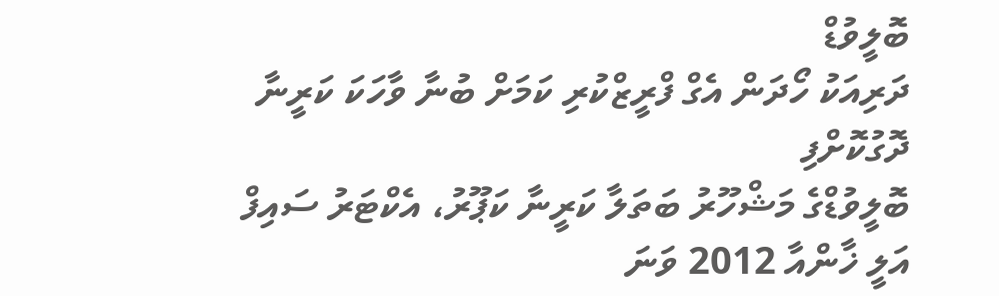ބޮލީވުޑް
ދަރިއަކު ހޯދަން އެގް ފްރީޒްކުރި ކަމަށް ބުނާ ވާހަކަ ކަރީނާ ދޮގުކޮށްފި
ބޮލީވުޑްގެ މަޝްހޫރު ބަތަލާ ކަރީނާ ކަޕޫރު، އެކްޓަރު ސައިފް އަލީ ޚާންއާ 2012 ވަނަ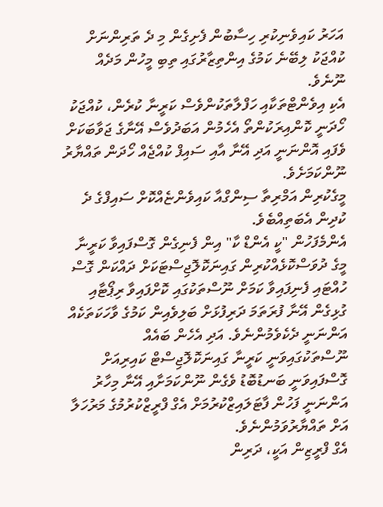އަހަރު ކައިވެނިކުރި ހިސާބުން ފެށިގެން މި ދެ ތަރިންނަށް ކުއްޖަކު ލިބޭނެ ކަމުގެ އިންތިޒާރުގައި ތިބި މީހުން މަދެއް ނޫނެވެ.
އެކި އިވެންޓްތަކާއި ހަފްލާތަކުންވެސް ކަރީނާ ކުރެން، ކުއްޖަކު ހޯދަނީ ކޮންއިރަކުންތޯ އެހެމުން އަބަދުވެސް އޭނާގެ ޖަވާބަކަށް ވެފައި އޮންނަނީ އަދި އޭނާ އާއި ސައިފް ކުއްޖެއް ހޯދަން ތައްޔާރު ނޫންކަމަށެވެ.
މީގެކުރިން އަމްރިތާ ސިންގްއާ ކައިވެންޏެއްކޮށް ސައިފްގެ ދެ ކުދިން އެބަތިއްބެވެ.
އެންމެފަހުން "ކީ އެންޑް ކާ" އިން ފެނިގެން ގޮސްފައިވާ ކަރީނާ މީގެ ދުވަސްކޮޅެއްކުރިން ގައިނަކޮލޮޖިސްޓަކަށް ދައްކަން ގޮސް ހުއްޓައި ފެނިފައިވާ ކަމަށް ނޫސްތަކުގައި ކޮށްފައިވާ ރިޕޯޓާއި ގުޅިގެން އޭނާ ފުރަތަމަ ދަރިފުޅަށް ބަލިވެއިން ކަމުގެ ވާހަކަތަކެއް އަންނަނީ ދެކެވެމުންނެވެ. އަދި އެހެން ބައެއް ނޫސްތަކުގައިވަނީ ކަރީނާ ގައިނަކޮލޮޖިސްޓް ކައިރިއަށް ގޮސްފައިވަނީ ބަނޑުބޮޑު ވެގެން ނޫންކަމަށާއި އޭނާ މިހާރު އަންނަނީ ފަހުން ފާޓަލައިޒްކުރުމަށް އެގް ފްރީޒްކުރުމުގެ މަރުހަލާ އަށް ތައްޔާރުވަމުންނެވެ.
އެގް ފްރީޒިން އަކީ، ދަރިން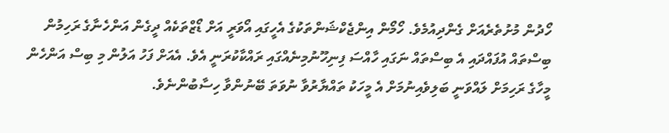ހޯދުން މުށުތެރެއަށް ގެންދިއުމެވެ. ހޯމޯން އިންޖެކްޝަންތަކުގެ އެހީގައި އޯވަރީ އަށް ޑޯޒްތަކެއް ދީގެން އަންހެނާގެ ރަހިމުން ބިސްތައް އުފައްދައި އެ ބިސްތައް ނަގައި ހާއްސަ ފިނިހޫނުމިނެއްގައި ރައްކާކުރަނީ އެވެ. އެއަށް ފަހު އަލުން މި ބިސް އަންހެން މީހާގެ ރަހިމަށް ލައްވަނީ ބަލިވެއިނުމަށް އެ މީހަކު ތައްޔާރުވާ ނުވަތަ ބޭނުންވާ ހިސާބުންނެވެ.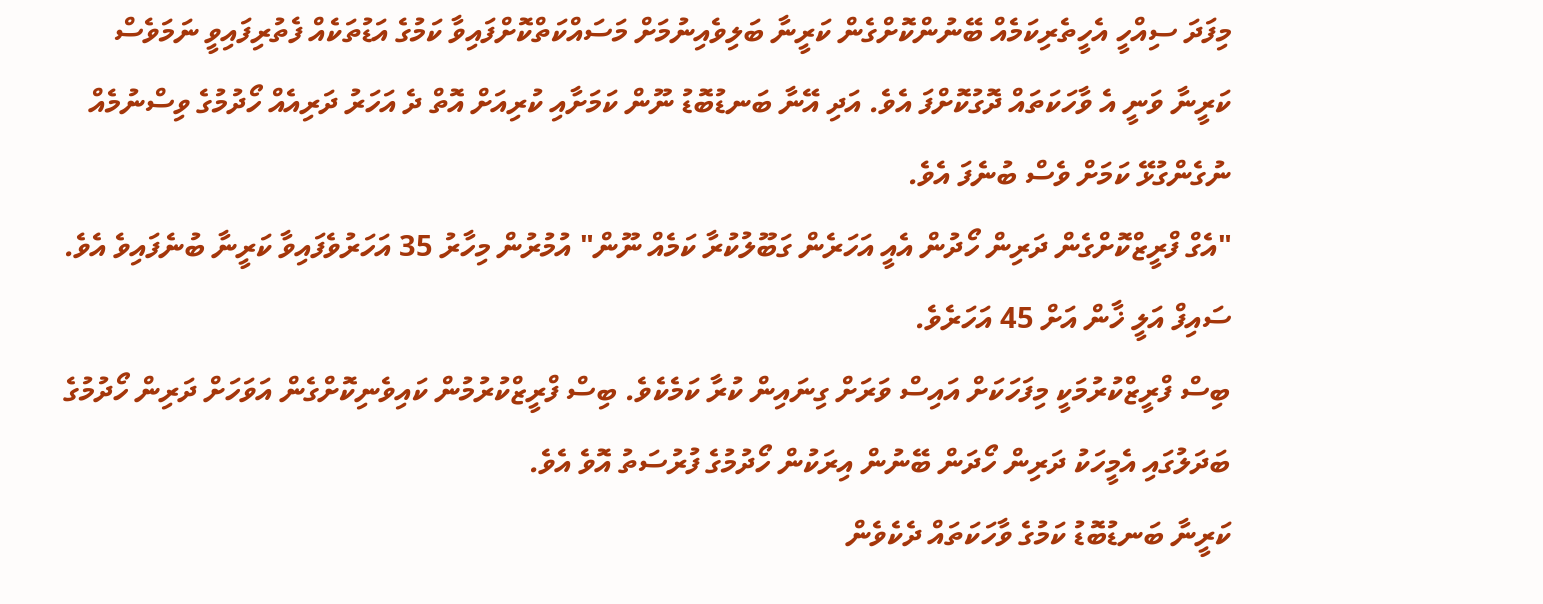މިފަދަ ސިއްހީ އެހީތެރިކަމެއް ބޭނުންކޮށްގެން ކަރީނާ ބަލިވެއިނުމަށް މަސައްކަތްކޮށްފައިވާ ކަމުގެ އަޑުތަކެއް ފެތުރިފައިވީ ނަމަވެސް ކަރީނާ ވަނީ އެ ވާހަކަތައް ދޮގުކޮށްފަ އެވެ. އަދި އޭނާ ބަނޑުބޮޑު ނޫން ކަމަށާއި ކުރިއަށް އޮތް ދެ އަހަރު ދަރިއެއް ހޯދުމުގެ ވިސްނުމެއް ނުގެންގުޅޭ ކަމަށް ވެސް ބުނެފަ އެވެ.
"އެގް ފްރީޒްކޮށްގެން ދަރިން ހޯދުން އެއީ އަހަރެން ގަބޫލުކުރާ ކަމެއް ނޫން" އުމުރުން މިހާރު 35 އަހަރުވެފައިވާ ކަރީނާ ބުނެފައިވެ އެވެ.
ސައިފް އަލީ ޚާން އަށް 45 އަހަރެވެ.
ބިސް ފްރީޒްކުރުމަކީ މިފަހަކަށް އައިސް ވަރަށް ގިނައިން ކުރާ ކަމެކެވެ. ބިސް ފްރީޒްކުރުމުން ކައިވެނިކޮށްގެން އަވަހަށް ދަރިން ހޯދުމުގެ ބަދަލުގައި އެމީހަކު ދަރިން ހޯދަން ބޭނުން އިރަކުން ހޯދުމުގެ ފުރުސަތު އޮވެ އެވެ.
ކަރީނާ ބަނޑުބޮޑު ކަމުގެ ވާހަކަތައް ދެކެވެން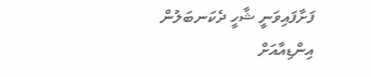ފަށާފައިވަނީ ޝާހީ ދެކަނބަލުން އިންޑިއާއަށް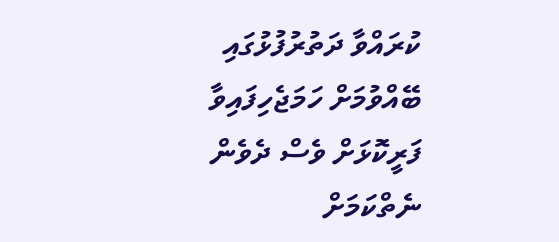ކުރައްވާ ދަތުރުފުޅުގައި ބޭއްވުމަށް ހަމަޖެހިފައިވާ ފަރީކޮޅަށް ވެސް ދެވެން ނެތްކަމަށް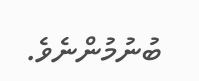ބުނުމުންނެވެ.